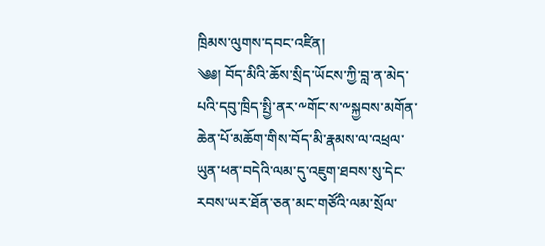ཁྲིམས་ལུགས་དབང་འཛིན།
༄༅། བོད་མིའི་ཆོས་སྲིད་ཡོངས་ཀྱི་བླ་ན་མེད་པའི་དབུ་ཁྲིད་སྤྱི་ནར་༸གོང་ས་༸སྐྱབས་མགོན་ཆེན་པོ་མཆོག་གིས་བོད་མི་རྣམས་ལ་འཕྲལ་ཡུན་ཕན་བདེའི་ལམ་དུ་འཇུག་ཐབས་སུ་དེང་རབས་ཡར་ཐོན་ཅན་མང་གཙོའི་ལམ་སྲོལ་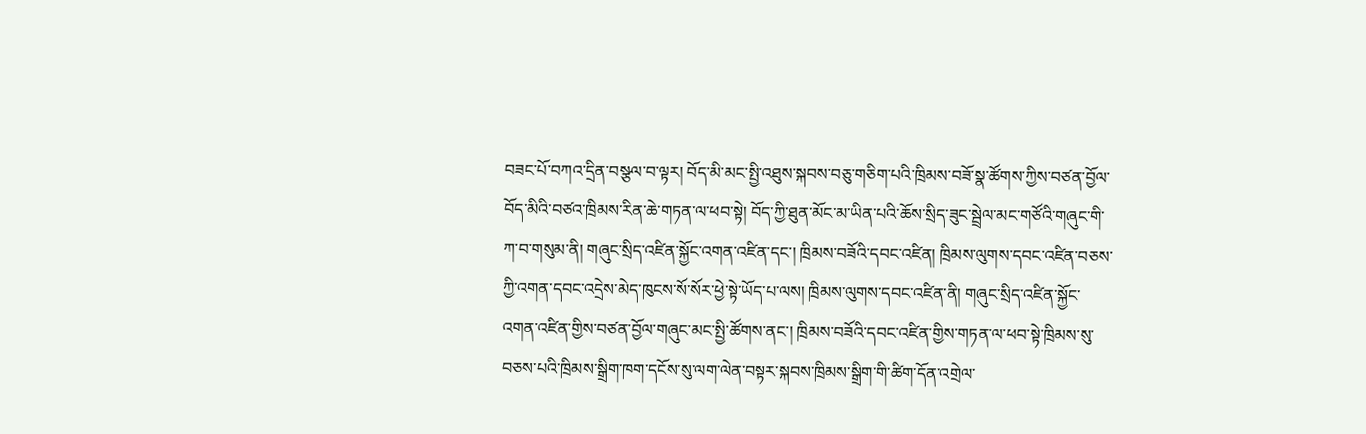བཟང་པོ་བཀའ་དྲིན་བསྩལ་བ་ལྟར། བོད་མི་མང་སྤྱི་འཐུས་སྐབས་བཅུ་གཅིག་པའི་ཁྲིམས་བཟོ་སྣ་ཚོགས་ཀྱིས་བཙན་བྱོལ་བོད་མིའི་བཙའ་ཁྲིམས་རིན་ཆེ་གཏན་ལ་ཕབ་སྟེ། བོད་ཀྱི་ཐུན་མོང་མ་ཡིན་པའི་ཆོས་སྲིད་ཟུང་སྦྲེལ་མང་གཙོའི་གཞུང་གི་ཀ་བ་གསུམ་ནི། གཞུང་སྲིད་འཛིན་སྐྱོང་འགན་འཛིན་དང་། ཁྲིམས་བཟོའི་དབང་འཛིན། ཁྲིམས་ལུགས་དབང་འཛིན་བཅས་ཀྱི་འགན་དབང་འདྲེས་མེད་ཁུངས་སོ་སོར་ཕྱེ་སྟེ་ཡོད་པ་ལས། ཁྲིམས་ལུགས་དབང་འཛིན་ནི། གཞུང་སྲིད་འཛིན་སྐྱོང་འགན་འཛིན་གྱིས་བཙན་བྱོལ་གཞུང་མང་སྤྱི་ཚོགས་ནང་། ཁྲིམས་བཟོའི་དབང་འཛིན་གྱིས་གཏན་ལ་ཕབ་སྟེ་ཁྲིམས་སུ་བཅས་པའི་ཁྲིམས་སྒྲིག་ཁག་དངོས་སུ་ལག་ལེན་བསྟར་སྐབས་ཁྲིམས་སྒྲིག་གི་ཚིག་དོན་འགྲེལ་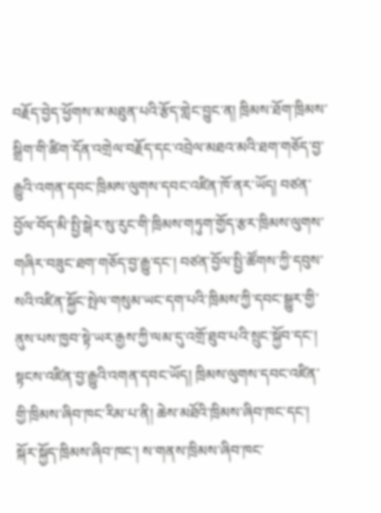བརྗོད་བྱེད་ཕྱོགས་མ་མཐུན་པའི་རྩོད་གླེང་བྱུང་ན། ཁྲིམས་ཐོག་ཁྲིམས་སྒྲིག་གི་ཚིག་དོན་འགྲེལ་བརྗོད་དང་འབྲེལ་མཐའ་མའི་ཐག་གཅོད་བྱ་རྒྱུའི་འགན་དབང་ཁྲིམས་ལུགས་དབང་འཛིན་ཁོ་ནར་ཡོད། བཙན་བྱོལ་བོད་མི་སྤྱི་སྒེར་སུ་རུང་གི་ཁྲིམས་གཏུག་གྱོད་རྩར་ཁྲིམས་ལུགས་གཞིར་བཟུང་ཐག་གཅོད་བྱ་རྒྱུ་དང་། བཙན་བྱོལ་སྤྱི་ཚོགས་ཀྱི་དབུས་སའི་འཛིན་སྐྱོང་སྤེལ་གསུམ་ཡང་དག་པའི་ཁྲིམས་ཀྱི་དབང་སྒྱུར་གྱི་ནུས་པས་ཁྱབ་སྟེ་ཡར་རྒྱས་ཀྱི་ལམ་དུ་འགྲོ་ཐུབ་པའི་སྲུང་སྐྱོབ་དང་། སྟངས་འཛིན་བྱ་རྒྱུའི་འགན་དབང་ཡོད། ཁྲིམས་ལུགས་དབང་འཛིན་གྱི་ཁྲིམས་ཞིབ་ཁང་རིམ་པ་ནི། ཆེས་མཐོའི་ཁྲིམས་ཞིབ་ཁང་དང་། སྐོར་སྐྱོད་ཁྲིམས་ཞིབ་ཁང་། ས་གནས་ཁྲིམས་ཞིབ་ཁང་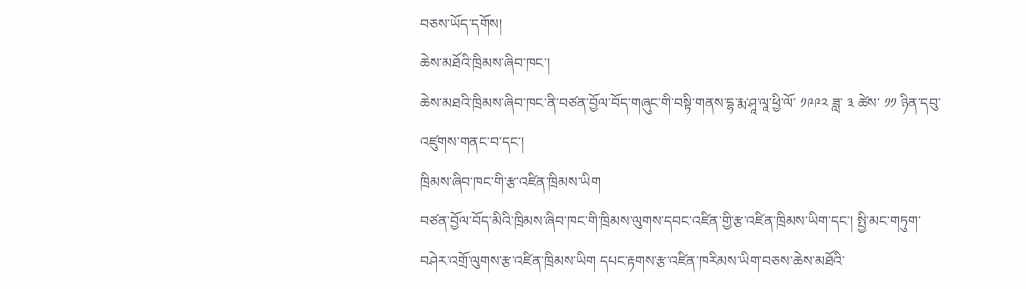བཅས་ཡོད་དགོས།
ཆེས་མཐོའི་ཁྲིམས་ཞིབ་ཁང་།
ཆེས་མཐའི་ཁྲིམས་ཞིབ་ཁང་ནི་བཙན་བྱོལ་བོད་གཞུང་གི་བསྟི་གནས་དྷ་རྨ་ཤཱ་ལཱ་ཕྱི་ལོ་ ༡༩༩༢ ཟླ་ ༣ ཚེས་ ༡༡ ཉིན་དབུ་འཛུགས་གནང་བ་དང་།
ཁྲིམས་ཞིབ་ཁང་གི་རྩ་འཛིན་ཁྲིམས་ཡིག
བཙན་བྱོལ་བོད་མིའི་ཁྲིམས་ཞིབ་ཁང་གི་ཁྲིམས་ལུགས་དབང་འཛིན་གྱི་རྩ་འཛིན་ཁྲིམས་ཡིག་དང་། སྤྱི་མང་གཏུག་བཤེར་འགྲོ་ལུགས་རྩ་འཛིན་ཁྲིམས་ཡིག དཔང་རྟགས་རྩ་འཛིན་ཁརིམས་ཡིག་བཅས་ཆེས་མཐོའི་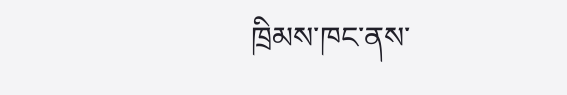ཁྲིམས་ཁང་ནས་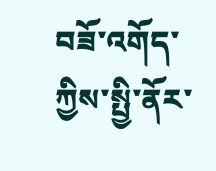བཟོ་འགོད་ཀྱིས་སྤྱི་ནོར་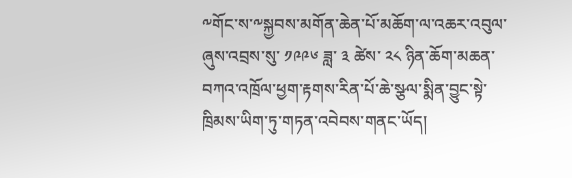༸གོང་ས་༸སྐྱབས་མགོན་ཆེན་པོ་མཆོག་ལ་འཆར་འབུལ་ཞུས་འབྲས་སུ་ ༡༩༩༦ ཟླ་ ༣ ཚེས་ ༢༨ ཉིན་ཆོག་མཆན་བཀའ་འཁྲོལ་ཕྱག་རྟགས་རིན་པོ་ཆེ་སྩལ་སྨིན་བྱུང་སྟེ་ཁྲིམས་ཡིག་ཏུ་གཏན་འབེབས་གནང་ཡོད།